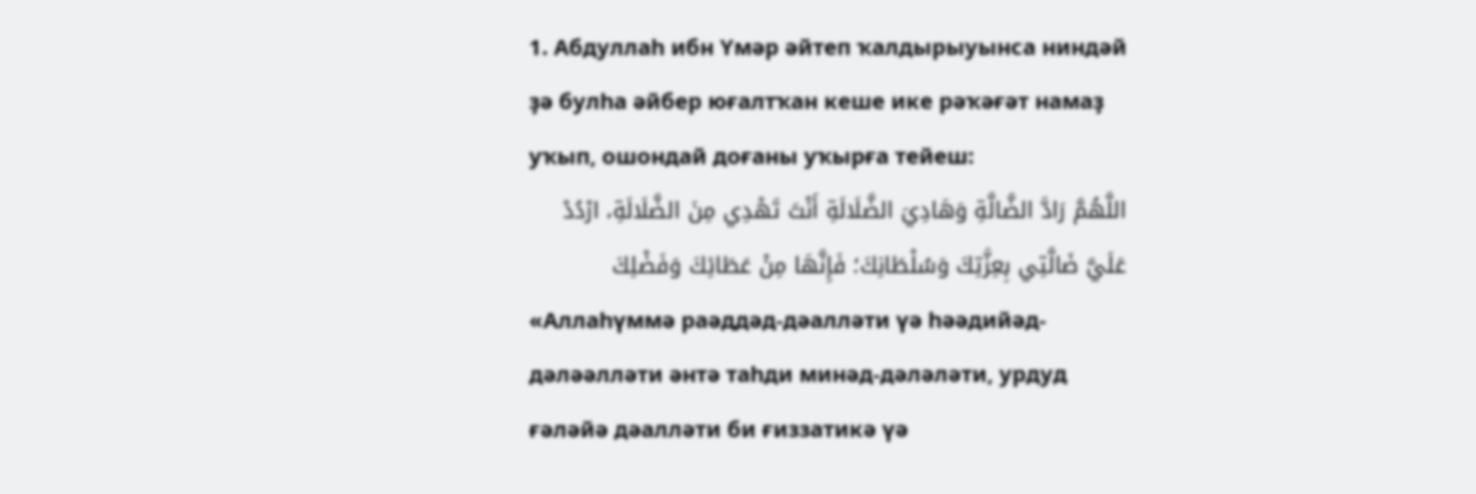1. Абдуллаһ ибн Үмәр әйтеп ҡалдырыуынса ниндәй ҙә булһа әйбер юғалтҡан кеше ике рәҡәғәт намаҙ уҡып, ошондай доғаны уҡырға тейеш:
اللَّهُمَّ رَادَّ الضَّالَّةِ وَهَادِيَ الضَّلَالَةِ أَنْتَ تَهْدِي مِنَ الضَّلَالَةِ، ارْدُدْ عَلَيَّ ضَالَّتِي بِعِزَّتِكَ وَسُلْطَانِكَ؛ فَإِنَّهَا مِنْ عَطَائِكَ وَفَضْلِكَ
«Аллаһүммә раәддәд-дәалләти үә һәәдийәд-дәләәлләти әнтә таһди минәд-дәләләти, урдуд ғәләйә дәалләти би ғиззатикә үә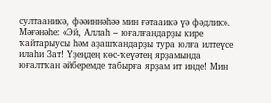султааникә, фәәиннәһәә мин ғәтааикә үә фәдлик».
Мәғәнәһе: «Эй, Аллаһ – юғалғандарҙы кире ҡайтарыусы һәм аҙашҡандарҙы тура юлға илтеүсе илаһи Зат! Үҙеңдең көс-ҡеүәтең ярҙамында юғалтҡан әйберемде табырға ярҙам ит инде! Мин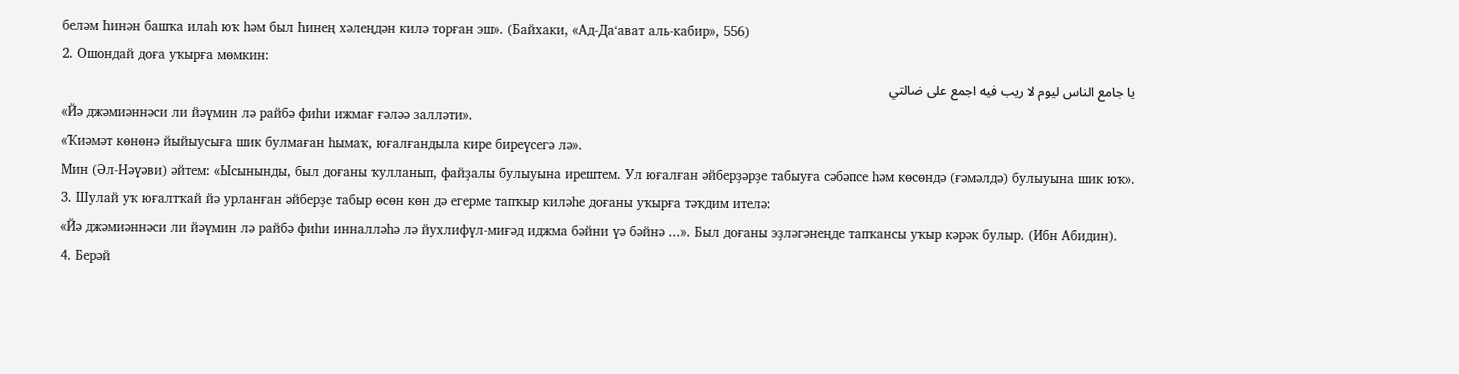беләм Һинән башҡа илаһ юҡ һәм был Һинең хәлеңдән килә торған эш». (Байхаки, «Ад-Да‘ават аль-кабир», 556)
2. Ошондай доға уҡырға мөмкин:
يا جامع الناس ليوم لا ريب فيه اجمع على ضالتي
«Йә джәмиәннәси ли йәүмин лә райбә фиһи ижмағ ғәләә залләти».
«Ҡиәмәт көнөнә йыйыусыға шик булмаған һымаҡ, юғалғандыла кире биреүсегә лә».
Мин (Әл-Нәүәви) әйтем: «Ысынынды, был доғаны ҡулланып, файҙалы булыуына ирештем. Ул юғалған әйберҙәрҙе табыуға сәбәпсе һәм көсөндә (ғәмәлдә) булыуына шик юҡ».
3. Шулай уҡ юғалтҡай йә урланған әйберҙе табыр өсөн көн дә егерме тапҡыр киләһе доғаны уҡырға тәҡдим ителә:
«Йә джәмиәннәси ли йәүмин лә райбә фиһи инналләһә лә йухлифүл-миғәд иджма бәйни үә бәйнә ...». Был доғаны эҙләгәнеңде тапҡансы уҡыр кәрәк булыр. (Ибн Абидин).
4. Берәй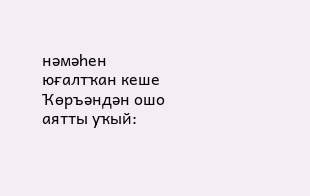нәмәһен юғалтҡан кеше Ҡөръәндән ошо аятты уҡый: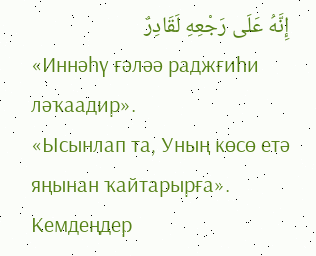إِنَّهُ عَلَى رَجْعِهِ لَقَادِرٌ
«Иннәһү ғәләә раджғиһи ләҡаадир».
«Ысынлап та, Уның көсө етә яңынан ҡайтарырға».
Кемдеңдер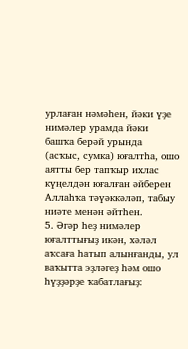урлаған нәмәһен, йәки үҙе нимәлер урамда йәки башҡа берәй урында (асҡыс, сумка) юғалтһа, ошо аятты бер тапҡыр ихлас күңелдән юғалған әйберен Аллаһҡа тәүәккәләп, табыу ниәте менән әйтһен.
5. Әгәр һеҙ нимәлер юғалттығыҙ икән, хәләл аҡсаға һатып алынғанды, ул ваҡытта эҙләгеҙ һәм ошо һүҙҙәрҙе ҡабатлағыҙ: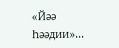«Йәә Һәәдии»...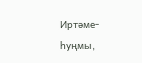Иртәме-һуңмы,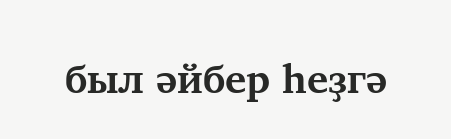был әйбер һеҙгә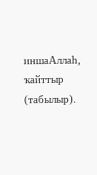иншаАллаһ, ҡайттыр (табылыр).